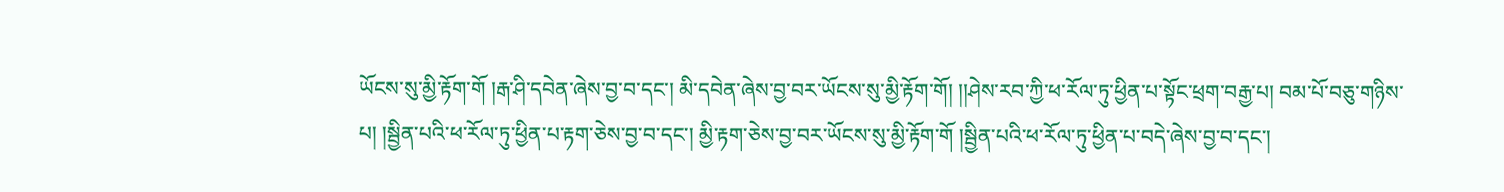ཡོངས་སུ་མྱི་རྟོག་གོ །རྒ་ཤི་དབེན་ཞེས་བྱ་བ་དང་། མི་དབེན་ཞེས་བྱ་བར་ཡོངས་སུ་མྱི་རྟོག་གོ། །།ཤེས་རབ་ཀྱི་ཕ་རོལ་ཏུ་ཕྱིན་པ་སྟོང་ཕྲག་བརྒྱ་པ། བམ་པོ་བཅུ་གཉིས་པ། །སྦྱིན་པའི་ཕ་རོལ་ཏུ་ཕྱིན་པ་རྟག་ཅེས་བྱ་བ་དང་། མྱི་རྟག་ཅེས་བྱ་བར་ཡོངས་སུ་མྱི་རྟོག་གོ །སྦྱིན་པའི་ཕ་རོལ་ཏུ་ཕྱིན་པ་བདེ་ཞེས་བྱ་བ་དང་།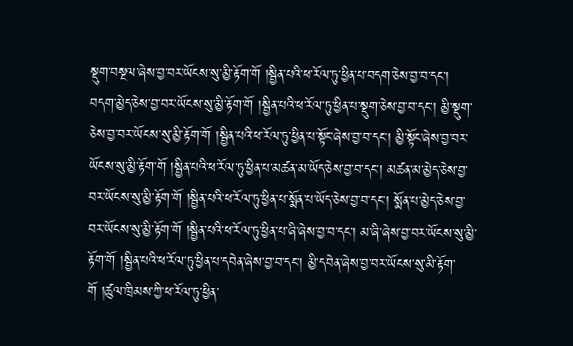སྡུག་བསྔལ་ཞེས་བྱ་བར་ཡོངས་སུ་མྱི་རྟོག་གོ །སྦྱིན་པའི་ཕ་རོལ་ཏུ་ཕྱིན་པ་བདག་ཅེས་བྱ་བ་དང་། བདག་མྱེད་ཅེས་བྱ་བར་ཡོངས་སུ་མྱི་རྟོག་གོ །སྦྱིན་པའི་ཕ་རོལ་ཏུ་ཕྱིན་པ་སྡུག་ཅེས་བྱ་བ་དང་། མྱི་སྡུག་ཅེས་བྱ་བར་ཡོངས་སུ་མྱི་རྟོག་གོ །སྦྱིན་པའི་ཕ་རོལ་ཏུ་ཕྱིན་པ་སྟོང་ཞེས་བྱ་བ་དང་། མྱི་སྟོང་ཞེས་བྱ་བར་ཡོངས་སུ་མྱི་རྟོག་གོ །སྦྱིན་པའི་ཕ་རོལ་ཏུ་ཕྱིན་པ་མཚན་མ་ཡོད་ཅེས་བྱ་བ་དང་། མཚན་མ་མྱེད་ཅེས་བྱ་བར་ཡོངས་སུ་མྱི་རྟོག་གོ །སྦྱིན་པའི་ཕ་རོལ་ཏུ་ཕྱིན་པ་སྨོན་པ་ཡོད་ཅེས་བྱ་བ་དང་། སྨོན་པ་མྱེད་ཅེས་བྱ་བར་ཡོངས་སུ་མྱི་རྟོག་གོ །སྦྱིན་པའི་ཕ་རོལ་ཏུ་ཕྱིན་པ་ཞི་ཞེས་བྱ་བ་དང་། མ་ཞི་ཞེས་བྱ་བར་ཡོངས་སུ་མྱི་རྟོག་གོ །སྦྱིན་པའི་ཕ་རོལ་ཏུ་ཕྱིན་པ་དབེན་ཞེས་བྱ་བ་དང་། མྱི་དབེན་ཞེས་བྱ་བར་ཡོངས་སུ་མི་རྟོག་གོ །ཚུལ་ཁྲིམས་ཀྱི་ཕ་རོལ་ཏུ་ཕྱིན་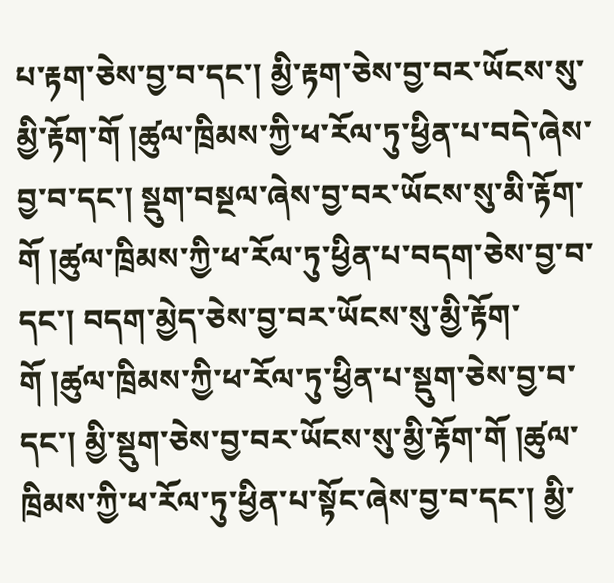པ་རྟག་ཅེས་བྱ་བ་དང་། མྱི་རྟག་ཅེས་བྱ་བར་ཡོངས་སུ་མྱི་རྟོག་གོ །ཚུལ་ཁྲིམས་ཀྱི་ཕ་རོལ་ཏུ་ཕྱིན་པ་བདེ་ཞེས་བྱ་བ་དང་། སྡུག་བསྔལ་ཞེས་བྱ་བར་ཡོངས་སུ་མི་རྟོག་གོ །ཚུལ་ཁྲིམས་ཀྱི་ཕ་རོལ་ཏུ་ཕྱིན་པ་བདག་ཅེས་བྱ་བ་དང་། བདག་མྱེད་ཅེས་བྱ་བར་ཡོངས་སུ་མྱི་རྟོག་གོ །ཚུལ་ཁྲིམས་ཀྱི་ཕ་རོལ་ཏུ་ཕྱིན་པ་སྡུག་ཅེས་བྱ་བ་དང་། མྱི་སྡུག་ཅེས་བྱ་བར་ཡོངས་སུ་མྱི་རྟོག་གོ །ཚུལ་ཁྲིམས་ཀྱི་ཕ་རོལ་ཏུ་ཕྱིན་པ་སྟོང་ཞེས་བྱ་བ་དང་། མྱི་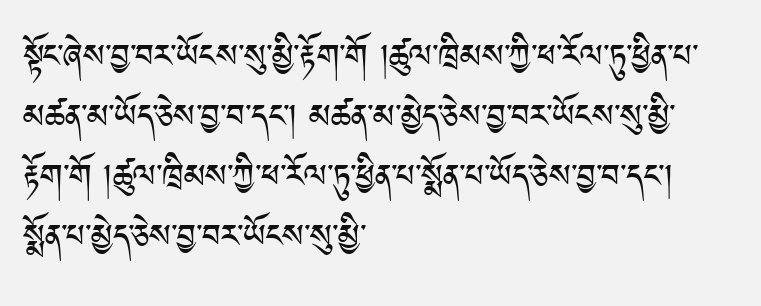སྟོང་ཞེས་བྱ་བར་ཡོངས་སུ་མྱི་རྟོག་གོ །ཚུལ་ཁྲིམས་ཀྱི་ཕ་རོལ་ཏུ་ཕྱིན་པ་མཚན་མ་ཡོད་ཅེས་བྱ་བ་དང་། མཚན་མ་མྱེད་ཅེས་བྱ་བར་ཡོངས་སུ་མྱི་རྟོག་གོ །ཚུལ་ཁྲིམས་ཀྱི་ཕ་རོལ་ཏུ་ཕྱིན་པ་སྨོན་པ་ཡོད་ཅེས་བྱ་བ་དང་། སྨོན་པ་མྱེད་ཅེས་བྱ་བར་ཡོངས་སུ་མྱི་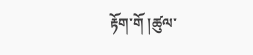རྟོག་གོ །ཚུལ་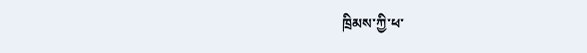ཁྲིམས་ཀྱི་ཕ་